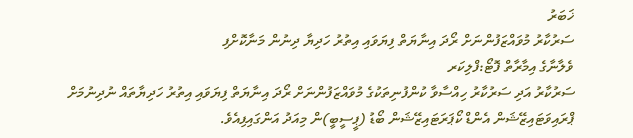ޚަބަރު
ސަރުކާރު މުވައްޒަފުންނަށް ރޯދަ އިނާޔަތް ފިޔަވައި އިތުރު ހަދިޔާ ދިނުން މަނާކޮށްފި
ވެލާނާގެ އިމާރާތް ފޮޓޯ:ފްލިކަރ
ސަރުކާރު އަދި ސަރުކާރު ހިއްސާވާ ކުންފުނިތަކުގެ މުވައްޒަފުންނަށް ރޯދަ އިނާޔަތް ފިޔަވައި އިތުރު ހަދިޔާތައް ނުދިނުމަށް ޕްރައިވަޓައިޒޭޝަން އެންޑް ކޯޕަރަޓައިޒޭޝަން ބޯޑު (ޕީސީބީ)ން މިއަދު އަންގައިފިއެވެ.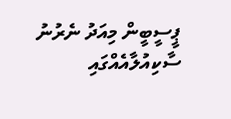ޕީސީބީން މިއަދު ނެރުނު ސާކިއުލާއެއްގައި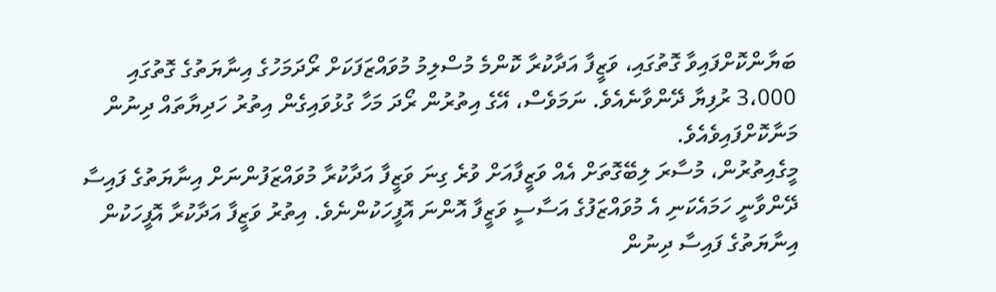ބަޔާންކޮށްފައިވާ ގޮތުގައި، ވަޒީފާ އަދާކުރާ ކޮންމެ މުސްލިމު މުވައްޒަފަކަށް ރޯދަމަހުގެ އިނާޔަތުގެ ގޮތުގައި 3،000 ރުފިޔާ ދޭންވާނެއެވެ. ނަމަވެސް، އޭގެ އިތުރުން ރޯދަ މަހާ ގުޅުވައިގެން އިތުރު ހަދިޔާތައް ދިނުން މަނާކޮށްފައިވެއެވެ.
މީގެއިތުރުން، މުސާރަ ލިބޭގޮތަށް އެއް ވަޒީފާއަށް ވުރެ ގިނަ ވަޒީފާ އަދާކުރާ މުވައްޒަފުންނަށް އިނާޔަތުގެ ފައިސާ ދޭންވާނީ ހަމައެކަނި އެ މުވައްޒަފުގެ އަސާސީ ވަޒީފާ އޮންނަ އޮފީހަކުންނެވެ. އިތުރު ވަޒީފާ އަދާކުރާ އޮފީހަކުން އިނާޔަތުގެ ފައިސާ ދިނުން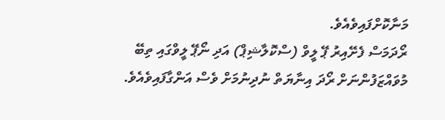މަނާކޮށްފައިވެއެވެ.
ރޯދަމަސް ފެށޭއިރު ޕޭ ލީވް (ސްކޮލާޝިޕް) އަދި ނޯޕޭ ލީވްގައި ތިބޭ މުވައްޒަފުންނަށް ރޯދަ އިނާޔަތް ނުދިނުމަށް ވެސް އަންގާފައިވެއެވެ.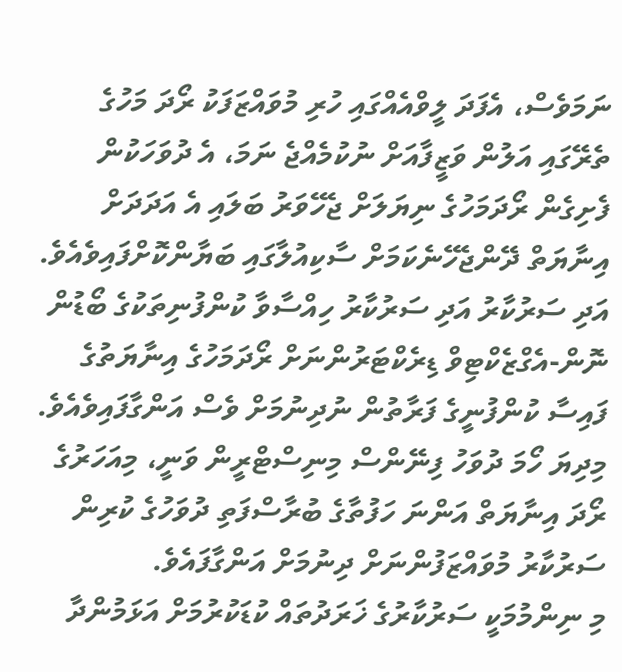ނަމަވެސް، އެފަދަ ލީވްއެއްގައި ހުރި މުވައްޒަފަކު ރޯދަ މަހުގެ ތެރޭގައި އަލުން ވަޒީފާއަށް ނުކުމެއްޖެ ނަމަ، އެ ދުވަހަކުން ފެށިގެން ރޯދަމަހުގެ ނިޔަލަށް ޖެހޭވަރު ބަލައި އެ އަދަދަށް އިނާޔަތް ދޭންޖެހޭނެކަމަށް ސާކިއުލާގައި ބަޔާންކޮށްފައިވެއެވެ.
އަދި ސަރުކާރު އަދި ސަރުކާރު ހިއްސާވާ ކުންފުނިތަކުގެ ބޯޑުން ނޮން-އެގްޒެކްޓިވް ޑިރެކްޓަރުންނަށް ރޯދަމަހުގެ އިނާޔަތުގެ ފައިސާ ކުންފުނީގެ ފަރާތުން ނުދިނުމަށް ވެސް އަންގާފައިވެއެވެ.
މިދިޔަ ހޯމަ ދުވަހު ފިނޭންސް މިނިސްޓްރީން ވަނީ، މިއަހަރުގެ ރޯދަ އިނާޔަތް އަންނަ ހަފުތާގެ ބުރާސްފަތި ދުވަހުގެ ކުރިން ސަރުކާރު މުވައްޒަފުންނަށް ދިނުމަށް އަންގާފައެވެ.
މި ނިންމުމަކީ ސަރުކާރުގެ ޚަރަދުތައް ކުޑަކުރުމަށް އަޅަމުންދާ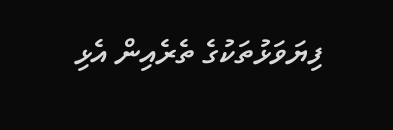ފިޔަވަޅުތަކުގެ ތެރެއިން އެޅި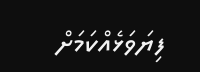ފިޔަވަޅެއްކަމަށް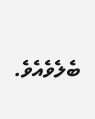ބެލެވެއެވެ.